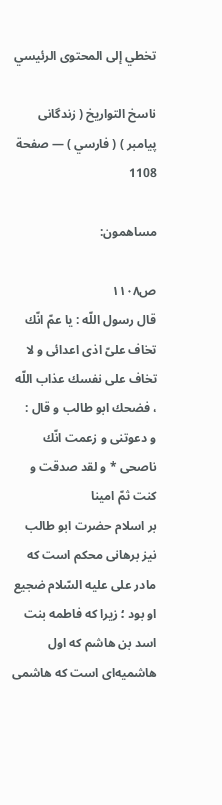تخطي إلى المحتوى الرئيسي

ناسخ التواريخ ( زندگانى پيامبر ) ( فارسي ) — صفحة 1108

مساهمون:

ص١١٠٨
قال رسول اللّه : يا عمّ انّك تخاف علىّ اذى اعدائى و لا تخاف على نفسك عذاب اللّه ، فضحك ابو طالب و قال :
و دعوتنى و زعمت انّك ناصحى * و لقد صدقت و كنت ثمّ امينا
بر اسلام حضرت ابو طالب نيز برهانى محكم است كه مادر على عليه السّلام ضجيع او بود ؛ زيرا كه فاطمه بنت اسد بن هاشم كه اول هاشميه‌اى است كه هاشمى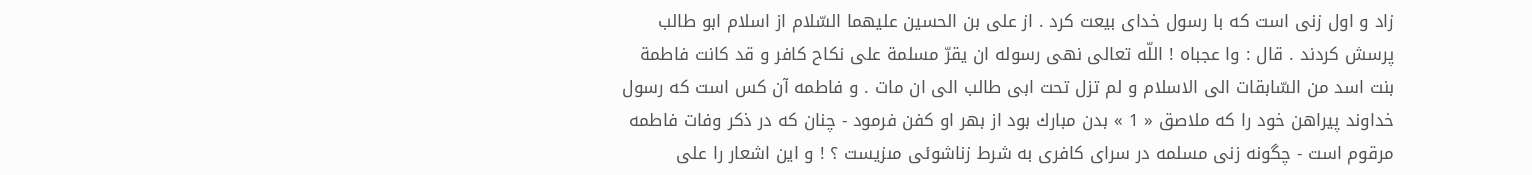زاد و اول زنى است كه با رسول خداى بيعت كرد . از على بن الحسين عليهما السّلام از اسلام ابو طالب پرسش كردند . قال : وا عجباه ! اللّه تعالى نهى رسوله ان يقرّ مسلمة على نكاح كافر و قد كانت فاطمة بنت اسد من السّابقات الى الاسلام و لم تزل تحت ابى طالب الى ان مات . و فاطمه آن كس است كه رسول خداوند پيراهن خود را كه ملاصق « 1 » بدن مبارك بود از بهر او كفن فرمود - چنان كه در ذكر وفات فاطمه مرقوم است - چگونه زنى مسلمه در سراى كافرى به شرط زناشوئى مىزيست ؟ ! و اين اشعار را على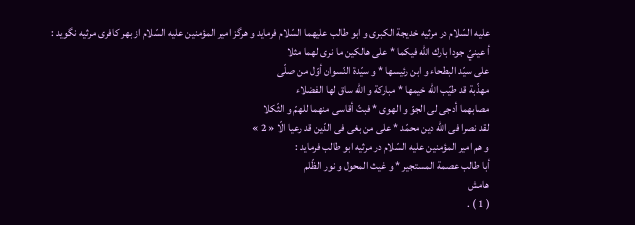عليه السّلام در مرثيه خديجة الكبرى و ابو طالب عليهما السّلام فرمايد و هرگز امير المؤمنين عليه السّلام از بهر كافرى مرثيه نگويد :
أ عينيّ جودا بارك اللّه فيكما * على هالكين ما نرى لهما مثلا
على سيّد البطحاء و ابن رئيسها * و سيّدة النّسوان أوّل من صلّى
مهذّبة قد طيّب اللّه خيمها * مباركة و اللّه ساق لها الفضلاء
مصابهما أدجى لى الجوّ و الهوى * فبتّ أقاسى منهما للهمّ و الثّكلا
لقد نصرا فى اللّه دين محمّد * على من بغى فى الدّين قد رعيا الّا « 2 »
و هم امير المؤمنين عليه السّلام در مرثيه ابو طالب فرمايد :
أبا طالب عصمة المستجير * و غيث المحول و نور الظّلم
هامش
( 1 ) .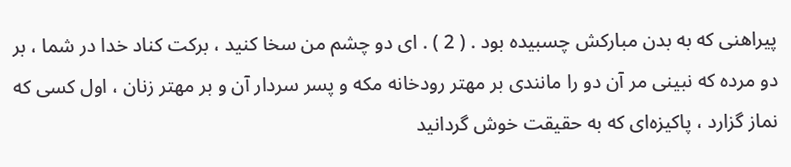پيراهنى كه به بدن مباركش چسبيده بود . ( 2 ) . اى دو چشم من سخا كنيد ، بركت كناد خدا در شما ، بر دو مرده كه نبينى مر آن دو را مانندى بر مهتر رودخانه مكه و پسر سردار آن و بر مهتر زنان ، اول كسى كه نماز گزارد ، پاكيزه‌اى كه به حقيقت خوش گردانيد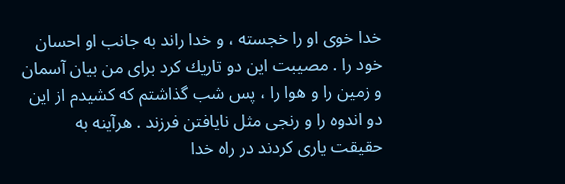خدا خوى او را خجسته ، و خدا راند به جانب او احسان خود را . مصيبت اين دو تاريك كرد براى من بيان آسمان و زمين را و هوا را ، پس شب گذاشتم كه كشيدم از اين دو اندوه را و رنجى مثل نايافتن فرزند . هرآينه به حقيقت يارى كردند در راه خدا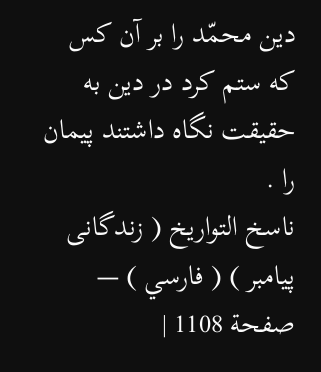دين محمّد را بر آن كس كه ستم كرد در دين به حقيقت نگاه داشتند پيمان را .
ناسخ التواريخ ( زندگانى پيامبر ) ( فارسي ) — صفحة 1108 |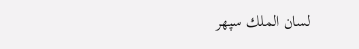لسان الملك سپهر